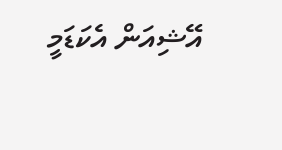އޭޝިއަން އެކަޑަމީ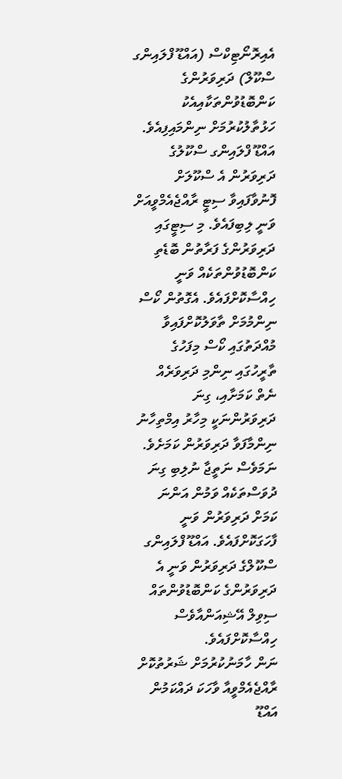އެއިރޮނޯޓިކްސް (އައްޑޫ ފްލައިންގ ސްކޫލް) ދަރިވަރުންގެ ކަންބޮޑުވުންތަކާއިއެކު ހަޅުތާލުކުރުމަށް ނިންމައިފިއެވެ.
އައްޑޫ ފްލައިންގ ސްކޫލުގެ ދަރިވަރުން އެ ސްކޫލަށް ފޮނުވާފައިވާ ސިޓީ ރާއްޖެއެމްވީއަށް ވަނީ ލިބިފައެވެ. މި ސިޓީގައި ދަރިވަރުންގެ ފަރާތުން ބޮޑެތި ކަންބޮޑުވުންތަކެއް ވަނީ ހިއްސާކޮށްފައެވެ. އެގޮތުން ކޯސް ނިންމުމަށް ތާވަލުކޮށްފައިވާ މުއްދަތުގައި ކޯސް މިފަހުގެ ތާރީހުގައި ނިންމި ދަރިވަރެއް ނެތް ކަމަށާއި، ގިނަ ދަރިވަރުންނަކީ މިހާރު އިމްތިހާނު ނިންމާފަވާ ދަރިވަރުން ކަމަށެވެ.
ނަމަވެސް ނަތީޖާ ނުލިބި ގިނަ ދުވަސްތަކެއް ވަމުން އަންނަ ކަމަށް ދަރިވަރުން ވަނީ ފާހަގަކޮށްފައެވެ. އައްޑޫ ފްލައިންގ ސްކޫލްގެ ދަރިވަރުން ވަނީ އެ ދަރިވަރުންގެ ކަންބޮޑުވުންތައް ސިވިލް އޭޝިއަންއާވެސް ހިއްސާކޮށްފައެވެ.
ނަން ހާމަނުކުރުމަށް ޝަރުތުކޮށް ރާއްޖެއެމްވީއާ ވާހަކަ ދައްކަމުން އައްޑޫ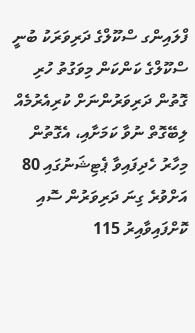ފްލައިންގ ސްކޫލްގެ ދަރިވަރަކު ބުނީ ސްކޫލްގެ ކަންކަން މިވަގުތު ހުރި ގޮތުން ދަރިވަރުންނަށް ކުރިއެރުމެއް ލިބޭގޮތް ނުވާ ކަމަށާއި، އެގޮތުން މިހާރު ހެދިފައިވާ ޕެޓިޝަނުގައި 80 އަށްވުރެ ގިނަ ދަރިވަރުން ސޮއި ކޮށްފައިވާއިރު 115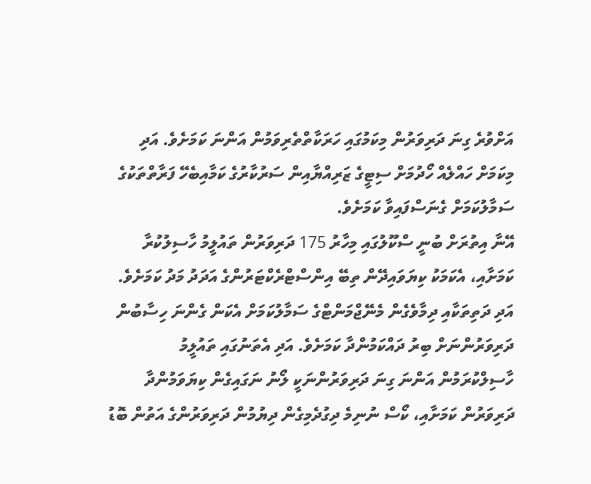އަށްވުރެ ގިނަ ދަރިވަރުން މިކަމުގައި ހަރަކާތްތެރިވަމުން އަންނަ ކަމަށެވެ. އަދި މިކަމަށް ހައްލެއް ހޯދުމަށް ސިޓީގެ ޒަރިއްޔާއިން ސަރުކާރުގެ ކަމާއިބެހޭ ފަރާތްތަކުގެ ސަމާލުކަމަށް ގެނަސްފައިވާ ކަމަށެވެ.
އޭނާ އިތުރަށް ބުނީ ސްކޫލުގައި މިހާރު 175 ދަރިވަރުން ތައުލީމު ހާސިލުކުރާ ކަމަށާއި، އެކަމަކު ކިޔަވައިދޭން ތިބޭ އިންސްޓްރެކްޓަރުންގެ އަދަދު މަދު ކަމަށެވެ. އަދި ދަތިތަކާއި ދިމާވެގެން މެނޭޖްމަންޓްގެ ސަމާލުކަމަށް އެކަން ގެންނަ ހިސާބުން ދަރިވަރުންނަށް ބިރު ދައްކަމުންދާ ކަމަށެވެ. އަދި އެތަނުގައި ތައުލީމު ހާސިލްކުރަމުން އަންނަ ގިނަ ދަރިވަރުންނަކީ ލޯނު ނަގައިގެން ކިޔަވަމުންދާ ދަރިވަރުން ކަމަށާއި، ކޯސް ނުނިމެ ދިގުދެމިގެން ދިޔުމުން ދަރިވަރުންގެ އަތުން ބޮޑު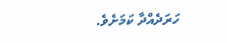ހަރަދެއްދާ ކަމަށެވެ.